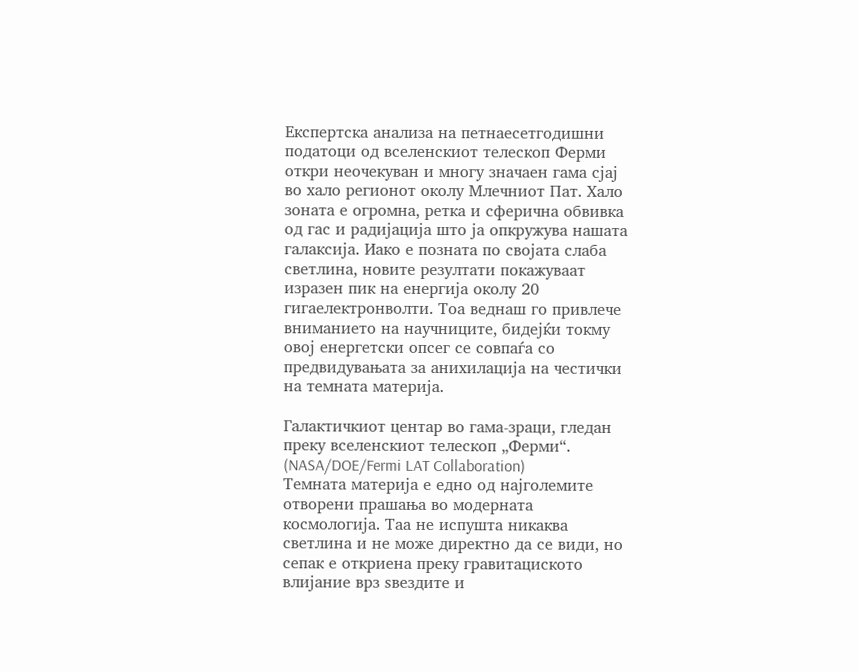Експертска анализа на петнаесетгодишни податоци од вселенскиот телескоп Ферми откри неочекуван и многу значаен гама сјај во хало регионот околу Млечниот Пат. Хало зоната е огромна, ретка и сферична обвивка од гас и радијација што ја опкружува нашата галаксија. Иако е позната по својата слабa светлина, новите резултати покажуваат изразен пик на енергија околу 20 гигаелектронволти. Тоа веднаш го привлече вниманието на научниците, бидејќи токму овој енергетски опсег се совпаѓа со предвидувањата за анихилација на честички на темната материја.

Галактичкиот центар во гама-зраци, гледан преку вселенскиот телескоп „Ферми“. (NASA/DOE/Fermi LAT Collaboration)
Темната материја е едно од најголемите отворени прашања во модерната космологија. Таа не испушта никаква светлина и не може директно да се види, но сепак е откриена преку гравитациското влијание врз ѕвездите и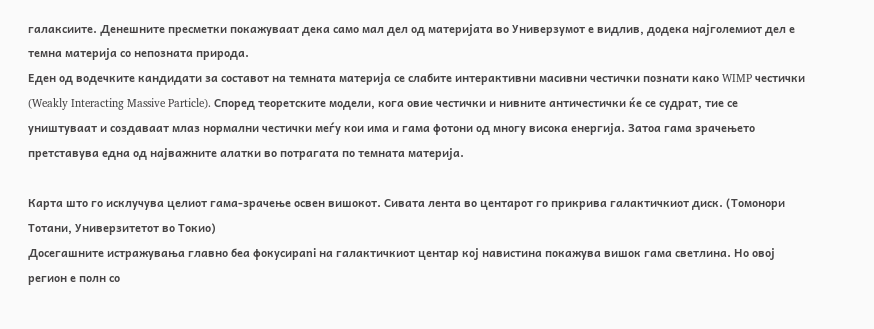галаксиите. Денешните пресметки покажуваат дека само мал дел од материјата во Универзумот е видлив, додека најголемиот дел е темна материја со непозната природа.
Еден од водечките кандидати за составот на темната материја се слабите интерактивни масивни честички познати како WIMP честички (Weakly Interacting Massive Particle). Според теоретските модели, кога овие честички и нивните античестички ќе се судрат, тие се уништуваат и создаваат млаз нормални честички меѓу кои има и гама фотони од многу висока енергија. Затоа гама зрачењето претставува една од најважните алатки во потрагата по темната материја.

Карта што го исклучува целиот гама-зрачење освен вишокот. Сивата лента во центарот го прикрива галактичкиот диск. (Томонори Тотани, Универзитетот во Токио)
Досегашните истражувања главно беа фокусираni на галактичкиот центар кој навистина покажува вишок гама светлина. Но овој регион е полн со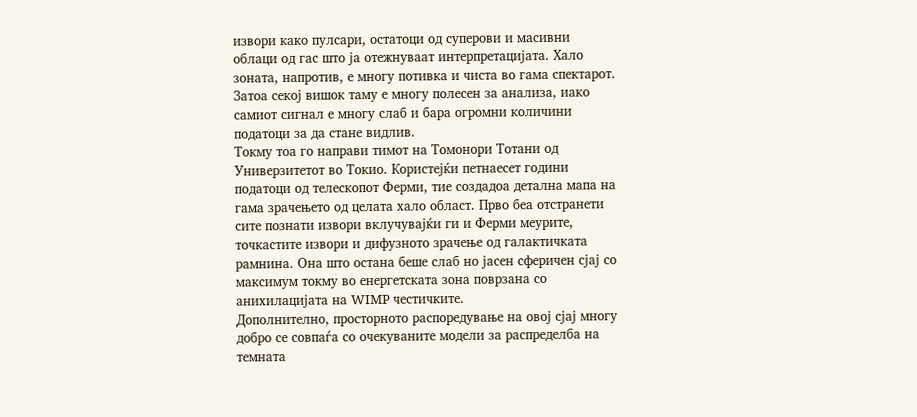извори како пулсари, остатоци од суперови и масивни облаци од гас што ја отежнуваат интерпретацијата. Хало зоната, напротив, е многу потивка и чиста во гама спектарот. Затоа секој вишок таму е многу полесен за анализа, иако самиот сигнал е многу слаб и бара огромни количини податоци за да стане видлив.
Токму тоа го направи тимот на Томонори Тотани од Универзитетот во Токио. Користејќи петнаесет години податоци од телескопот Ферми, тие создадоа детална мапа на гама зрачењето од целата хало област. Прво беа отстранети сите познати извори вклучувајќи ги и Ферми меурите, точкастите извори и дифузното зрачење од галактичката рамнина. Она што остана беше слаб но јасен сферичен сјај со максимум токму во енергетската зона поврзана со анихилацијата на WIMP честичките.
Дополнително, просторното распоредување на овој сјај многу добро се совпаѓа со очекуваните модели за распределба на темната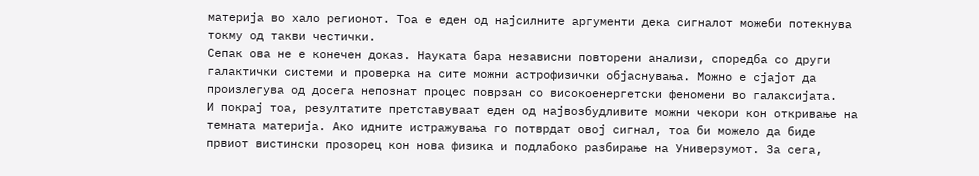материја во хало регионот. Тоа е еден од најсилните аргументи дека сигналот можеби потекнува токму од такви честички.
Сепак ова не е конечен доказ. Науката бара независни повторени анализи, споредба со други галактички системи и проверка на сите можни астрофизички објаснувања. Можно е сјајот да произлегува од досега непознат процес поврзан со високоенергетски феномени во галаксијата.
И покрај тоа, резултатите претставуваат еден од највозбудливите можни чекори кон откривање на темната материја. Ако идните истражувања го потврдат овој сигнал, тоа би можело да биде првиот вистински прозорец кон нова физика и подлабоко разбирање на Универзумот. За сега,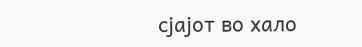сјајот во хало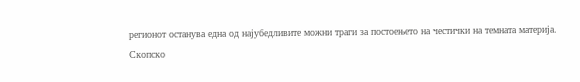регионот останува една од најубедливите можни траги за постоењето на честички на темната материја.
Скопско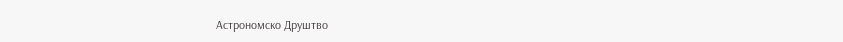Астрономско Друштво